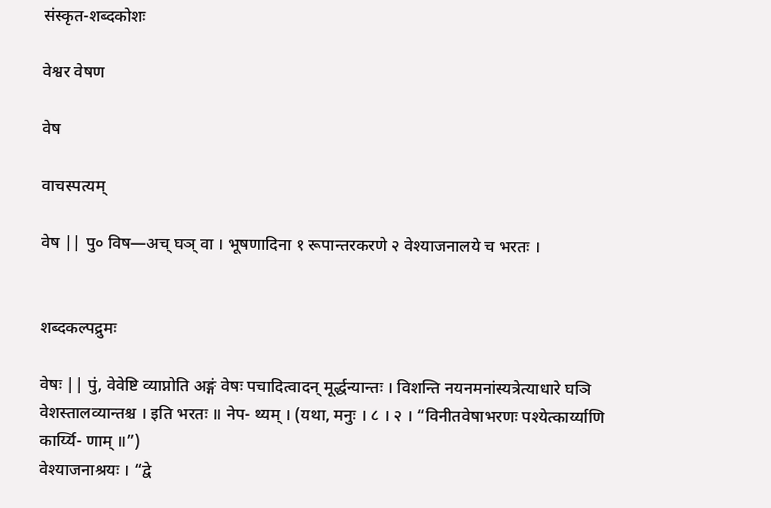संस्कृत-शब्दकोशः

वेश्वर वेषण

वेष

वाचस्पत्यम्

वेष || पु० विष—अच् घञ् वा । भूषणादिना १ रूपान्तरकरणे २ वेश्याजनालये च भरतः ।


शब्दकल्पद्रुमः

वेषः || पुं, वेवेष्टि व्याप्नोति अङ्गं वेषः पचादित्वादन् मूर्द्धन्यान्तः । विशन्ति नयनमनांस्यत्रेत्याधारे घञि वेशस्तालव्यान्तश्च । इति भरतः ॥ नेप- थ्यम् । (यथा, मनुः । ८ । २ । “विनीतवेषाभरणः पश्येत्कार्य्याणि कार्य्यि- णाम् ॥”)
वेश्याजनाश्रयः । “द्वे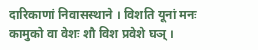दारिकाणां निवासस्थाने । विशति यूनां मनः कामुको वा वेशः शौ विश प्रवेशे घञ् ।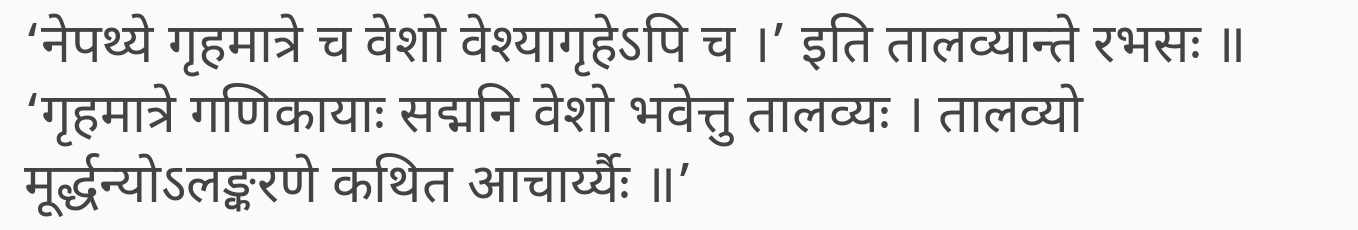‘नेपथ्ये गृहमात्रे च वेशो वेश्यागृहेऽपि च ।’ इति तालव्यान्ते रभसः ॥ ‘गृहमात्रे गणिकायाः सद्मनि वेशो भवेत्तु तालव्यः । तालव्यो मूर्द्धन्योऽलङ्करणे कथित आचार्य्यैः ॥’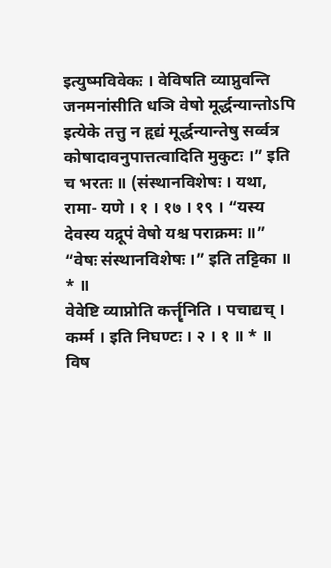इत्युष्मविवेकः । वेविषति व्याप्नुवन्ति जनमनांसीति धञि वेषो मूर्द्धन्यान्तोऽपि इत्येके तत्तु न हृद्यं मूर्द्धन्यान्तेषु सर्व्वत्र कोषादावनुपात्तत्वादिति मुकुटः ।” इति च भरतः ॥ (संस्थानविशेषः । यथा, रामा- यणे । १ । १७ । १९ । “यस्य देवस्य यद्रूपं वेषो यश्च पराक्रमः ॥” “वेषः संस्थानविशेषः ।” इति तट्टिका ॥ * ॥
वेवेष्टि व्याप्नोति कर्त्तॄनिति । पचाद्यच् । कर्म्म । इति निघण्टः । २ । १ ॥ * ॥
विष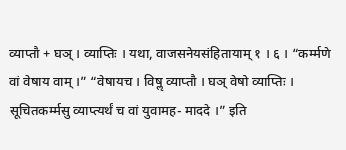व्याप्तौ + घञ् । व्याप्तिः । यथा, वाजसनेयसंहितायाम् १ । ६ । “कर्म्मणे वां वेषाय वाम् ।” “वेषायच । विषॢ व्याप्तौ । घञ् वेषो व्याप्तिः । सूचितकर्म्मसु व्याप्त्यर्थं च वां युवामह- माददे ।” इति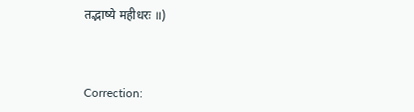तद्भाष्ये महीधरः ॥)



Correction: